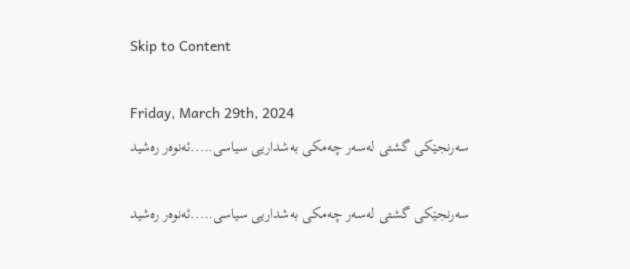Skip to Content

Friday, March 29th, 2024
سه‌رنجێكی گشتی له‌سه‌ر چه‌مكی به‌شداریی سیاسی…..ئه‌نوه‌ر ره‌شید

سه‌رنجێكی گشتی له‌سه‌ر چه‌مكی به‌شداریی سیاسی…..ئه‌نوه‌ر ره‌شید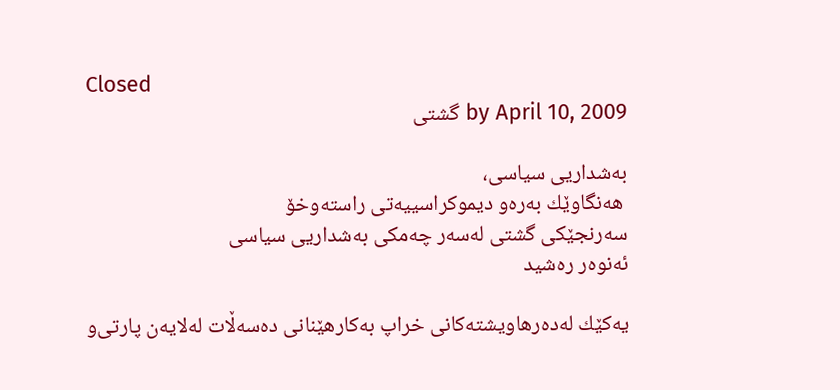Closed
by April 10, 2009 گشتی

به‌شداریی سیاسی،
 هه‌نگاوێك به‌ره‌و دیموكراسییه‌تی راسته‌وخۆ
سه‌رنجێكی گشتی له‌سه‌ر چه‌مكی به‌شداریی سیاسی
ئه‌نوه‌ر ره‌شید

یه‌كێك له‌ده‌رهاویشته‌كانی خراپ به‌كارهێنانی ده‌سه‌ڵات له‌لایه‌ن پارتی‌و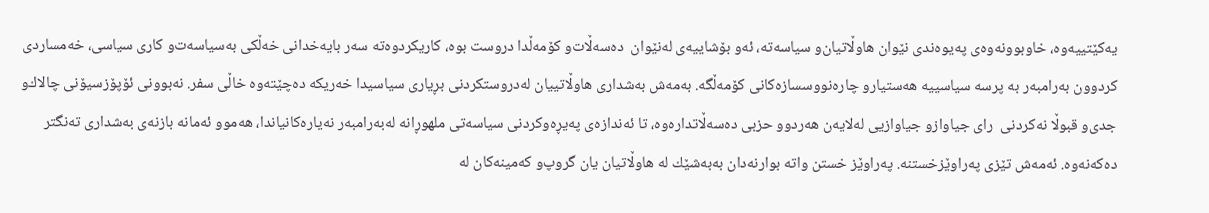یه‌كێتییه‌وه‌، خاوبوونه‌وه‌ی په‌یوه‌ندی نێوان هاوڵاتیان‌و سیاسه‌ته‌، ئه‌و بۆشاییه‌ی له‌نێوان  ده‌سه‌ڵات‌و كۆمه‌ڵدا دروست بوه‌، كاریكردوه‌ته‌ سه‌ر بایه‌خدانی خه‌ڵكی به‌سیاسه‌ت‌و كاری سیاسی، خه‌مساردی كردوون به‌رامبه‌ر به‌ پرسه‌ سیاسییه‌ هه‌ستیار‌و چاره‌نووسسازه‌كانی كۆمه‌ڵگه‌. به‌مه‌ش به‌شداری هاوڵاتییان له‌دروستكردنی بڕیاری سیاسیدا خه‌ریكه‌ ده‌چێته‌وه‌ خاڵی سفر. نه‌بوونی ئۆپۆزسیۆنی چالاك‌و جدی‌و قبوڵا نه‌كردنی  رای جیاواز‌و جیاوازیی له‌لایه‌ن هه‌ردوو حزبی ده‌سه‌ڵاتداره‌وه‌، تا ئه‌ندازه‌ی په‌یڕه‌وكردنی سیاسه‌تی ملهوڕانه‌ له‌به‌رامبه‌ر نه‌یاره‌كانیاندا، هه‌موو ئه‌مانه‌ بازنه‌ی به‌شداری ته‌نگتر ده‌كه‌نه‌وه‌. ئه‌مه‌ش تێزی په‌راوێزخستنه‌. په‌راوێز خستن واته‌ بوارنه‌دان به‌به‌شێك له‌ هاوڵاتیان یان گروپ‌و كه‌مینه‌كان له‌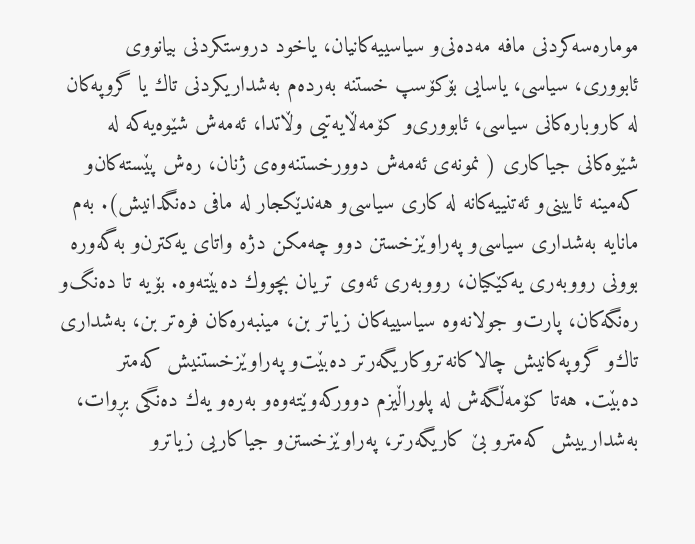موماره‌سه‌كردنی مافه‌ مه‌ده‌نی‌و سیاسییه‌كانیان، یاخود دروستكردنی بیانووی ئابووری، سیاسی، یاسایی بۆكۆسپ خستنه‌ به‌رده‌م به‌شداریكردنی تاك یا گروپه‌كان له‌ كاروباره‌كانی سیاسی، ئابووری‌و كۆمه‌ڵایه‌تیی وڵاتدا، ئه‌مه‌ش شێوه‌یه‌كه‌ له‌ شێوه‌كانی جیاكاری ( نمونه‌ی ئه‌مه‌ش دوورخستنه‌وه‌ی ژنان، ره‌ش پێسته‌كان‌و كه‌مینه‌ ئایینی‌و ئه‌تنییه‌كانه‌ له‌ كاری سیاسی‌و هه‌ندێكجار له‌ مافی ده‌نگدانیش). به‌م مانایه‌ به‌شداری سیاسی‌و په‌راوێزخستن دوو چه‌مكن دژه‌ واتای یه‌كترن‌و به‌گه‌وره‌ بوونی رووبه‌ری یه‌كێكیان، رووبه‌ری ئه‌وی تریان بچووك ده‌بێته‌وه‌. بۆیه‌ تا ده‌نگ‌و ره‌نگه‌كان، پارت‌و جولانه‌وه‌ سیاسییه‌كان زیاتر بن، مینبه‌ره‌كان فره‌تر بن، به‌شداری تاك‌و گروپه‌كانیش چالاكانه‌تر‌وكاریگه‌رتر ده‌بێت‌و په‌راوێزخستنیش كه‌متر ده‌بێت. هه‌تا كۆمه‌ڵگه‌ش له‌ پلوراڵیزم دووركه‌وێته‌وه‌‌و به‌ره‌و یه‌ك ده‌نگی بڕوات، به‌شدارییش كه‌متر‌و بێ‌ كاریگه‌رتر، په‌راوێزخستن‌و جیاكاریی زیاتر‌و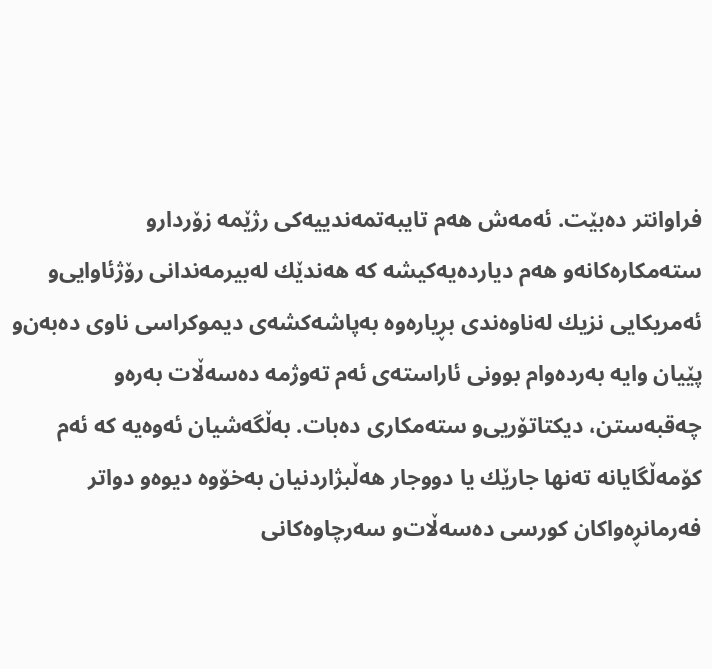فراوانتر ده‌بێت. ئه‌مه‌ش هه‌م تایبه‌تمه‌ندییه‌كی رژێمه‌ زۆردار‌و سته‌مكاره‌كانه‌‌و هه‌م دیارده‌یه‌كیشه‌ كه‌ هه‌ندێك له‌بیرمه‌ندانی رۆژئاوایی‌و ئه‌مریكایی نزیك له‌ناوه‌ندی بڕیاره‌وه‌ به‌پاشه‌كشه‌ی دیموكراسی ناوی ده‌به‌ن‌و پێیان وایه‌ به‌رده‌وام بوونی ئاراسته‌ی ئه‌م ته‌وژمه‌ ده‌سه‌ڵات به‌ره‌و چه‌قبه‌ستن، دیكتاتۆریی‌و سته‌مكاری ده‌بات. به‌ڵگه‌شیان ئه‌وه‌یه‌ كه‌ ئه‌م كۆمه‌ڵگایانه‌ ته‌نها جارێك یا دووجار هه‌ڵبژاردنیان به‌خۆوه‌ دیوه‌‌و دواتر فه‌رمانڕه‌واكان كورسی ده‌سه‌ڵات‌و سه‌رچاوه‌كانی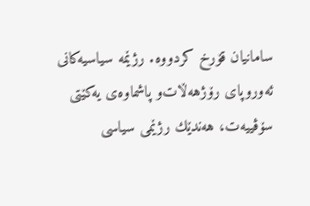سامانیان قۆرخ كردووه‌. رژێمه‌ سیاسیه‌كانی ئه‌وروپای رۆژهه‌ڵات‌و پاشماوه‌ی یه‌كێتی سۆڤییه‌ت، هه‌ندێك رژێمی سیاسی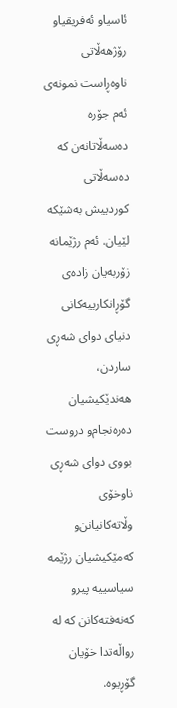ئاسیا‌و ئه‌فریقیا‌و رۆژهه‌ڵاتی ناوه‌ڕاست نمونه‌ی ئه‌م جۆره‌ ده‌سه‌ڵاتانه‌ن كه‌ ده‌سه‌ڵاتی كوردییش به‌شێكه‌ لێیان. ئه‌م رژێمانه‌ زۆربه‌یان زاده‌ی گۆڕانكارییه‌كانی دنیای دوای شه‌ڕی ساردن، هه‌ندێكیشیان ده‌ره‌نجام‌و دروست بووی دوای شه‌ڕی ناوخۆی وڵاته‌كانیانن‌و كه‌مێكیشیان رژێمه‌ سیاسییه‌ پیر‌و كه‌نه‌فته‌كانن كه‌ له‌ رواڵه‌تدا خۆیان گۆڕیوه‌.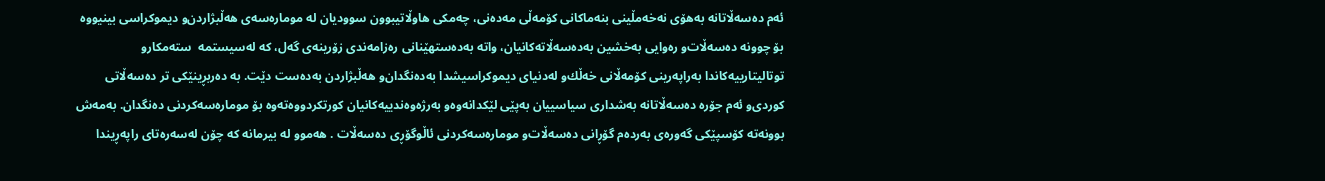ئه‌م ده‌سه‌ڵاتانه‌ به‌هۆی نه‌خه‌مڵینی بنه‌ماكانی كۆمه‌ڵی مه‌ده‌نی، چه‌مكی هاوڵاتیبوون سوودیان له‌ موماره‌سه‌ی هه‌ڵبژاردن‌و دیموكراسی بینیووه‌ بۆ چوونه‌ ده‌سه‌ڵات‌و ره‌وایی به‌خشین به‌ده‌سه‌ڵاته‌كانیان، واته‌ به‌ده‌ستهێنانی ره‌زامه‌ندی زۆرینه‌ی گه‌ل، كه‌ له‌سیستمه‌  سته‌مكار‌و توتالیتارییه‌كاندا به‌راپه‌رینی كۆمه‌ڵانی خه‌ڵك‌و له‌دنیای دیموكراسیشدا به‌ده‌نگدان‌و هه‌ڵبژاردن به‌ده‌ست دێت. به‌ ده‌ربڕینێكی تر ده‌سه‌ڵاتی كوردی‌و ئه‌م جۆره‌ ده‌سه‌ڵاتانه‌ به‌شداری سیاسییان به‌پێی لێكدانه‌وه‌‌و به‌رژه‌وه‌ندییه‌كانیان كورتكردووه‌ته‌وه‌ بۆ موماره‌سه‌كردنی ده‌نگدان. به‌مه‌ش بوونه‌ته‌ كۆسپێكی گه‌وره‌ی به‌رده‌م گۆڕانی ده‌سه‌ڵات‌و موماره‌سه‌كردنی ئاڵوگۆڕی ده‌سه‌ڵات . هه‌موو له‌ بیرمانه‌ كه‌ چۆن له‌سه‌ره‌تای راپه‌ڕیندا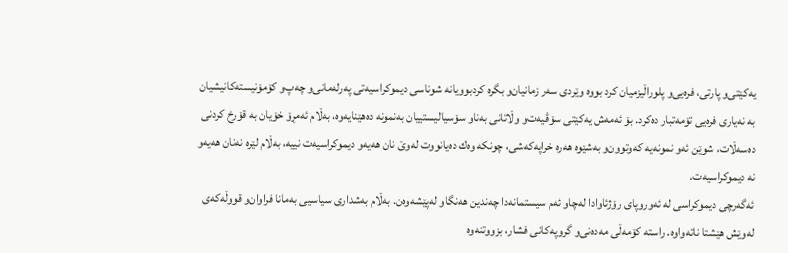یه‌كێتی‌و پارتی، فره‌یی‌و پلوراڵیزمیان كرد بووه‌ وێردی سه‌ر زمانیان‌و بگره‌ كردبوویانه‌ شوناسی دیموكراسیه‌تی په‌رله‌مانی‌و چه‌پ‌و كۆمۆنیسته‌كانیشیان به‌ نه‌یاری فره‌یی تۆمه‌تبار ده‌كرد. بۆ ئه‌مه‌ش یه‌كێتی سۆڤیه‌ت‌و وڵاتانی به‌ناو سۆسیالیستییان به‌نمونه‌ ده‌هێنایه‌وه‌، به‌ڵام ئه‌مڕۆ خۆیان به‌ قۆرخ كردنی ده‌سه‌ڵات، شوێن ئه‌و نمونه‌یه‌ كه‌وتوون‌و به‌شێوه‌ هه‌ره‌ خراپه‌كه‌شی، چونكه‌ وه‌ك ده‌یانووت له‌وێ‌ نان هه‌یه‌‌و دیموكراسیه‌ت نییه‌، به‌ڵام لێره‌ نه‌نان هه‌یه‌‌و نه‌ دیموكراسیه‌ت.
ئه‌گه‌رچی دیموكراسی له‌ ئه‌وروپای رۆژئاوادا له‌چاو ئه‌م سیستمانه‌دا چه‌ندین هه‌نگاو له‌پێشه‌وه‌ن. به‌ڵام به‌شداری سیاسیی به‌مانا فراوان‌و قووڵه‌كه‌ی له‌وێش هێشتا ناته‌واوه‌. راسته‌ كۆمه‌ڵی مه‌ده‌نی‌و گروپه‌كانی فشار، بزووتنه‌وه‌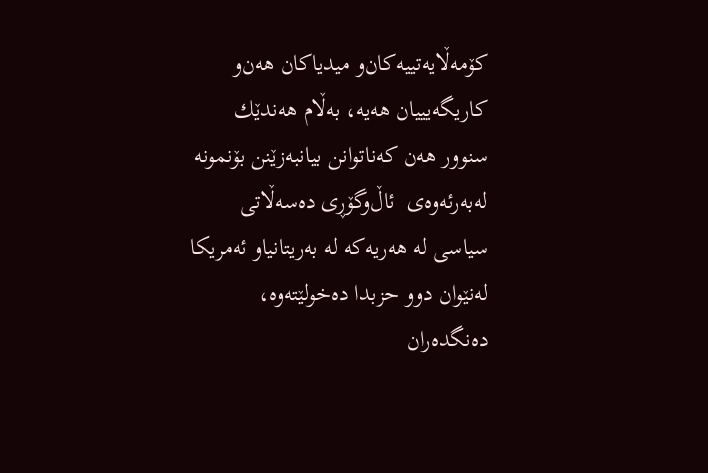كۆمه‌ڵایه‌تییه‌كان‌و میدیاكان هه‌ن‌و كاریگه‌یییان هه‌یه‌، به‌ڵام هه‌ندێك سنوور هه‌ن كه‌ناتوانن بیانبه‌زێنن بۆنمونه‌ له‌به‌رئه‌وه‌ی  ئاڵ‌وگۆڕی ده‌سه‌ڵاتی سیاسی له‌ هه‌ریه‌كه‌ له‌ به‌ریتانیا‌و ئه‌مریكا له‌نێوان دوو حزبدا ده‌خولێته‌وه‌، ده‌نگده‌ران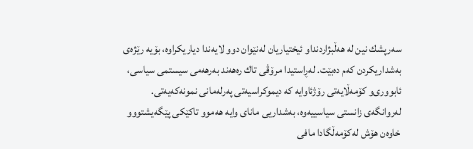سه‌رپشك نین له‌ هه‌ڵبژاردندا‌و ئیختیاریان له‌نێوان دوو لایه‌ندا دیاریكراوه‌، بۆیه‌ رێژه‌ی به‌شداریكردن كه‌م ده‌بێت. له‌ڕاستیدا مرۆڤی تاك ره‌هه‌ند به‌رهه‌می سیستمی سیاسی، ئابووری‌و كۆمه‌ڵایه‌تی رۆژئاوایه‌ كه‌ دیموكراسیه‌تی په‌رله‌مانی نمونه‌كه‌یه‌تی.
له‌روانگه‌ی زانستی سیاسییه‌وه‌، به‌شداریی مانای وایه‌ هه‌موو تاكێكی پێگه‌یشتوو‌و خاوه‌ن هۆش له‌كۆمه‌ڵگادا مافی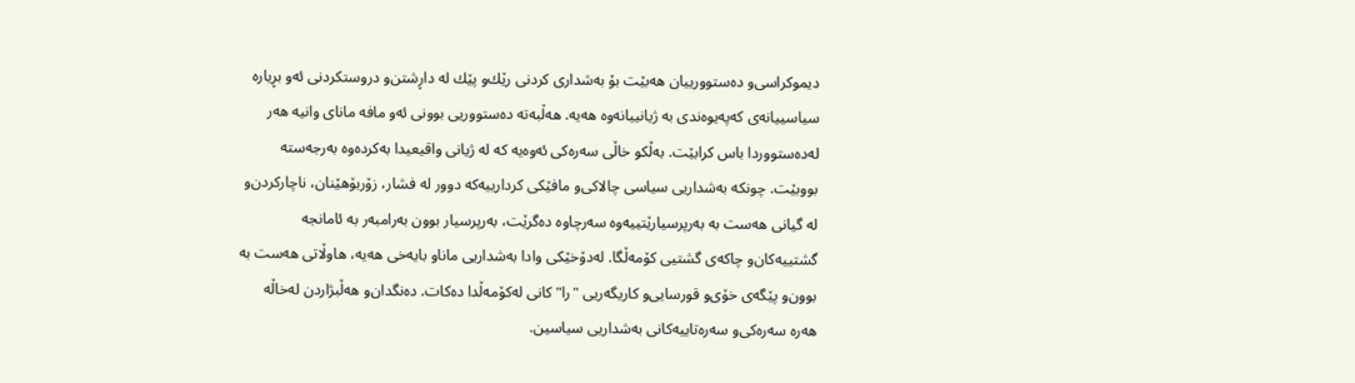دیموكراسی‌و ده‌ستوورییان هه‌بێت بۆ به‌شداری كردنی رێك‌و پێك له‌ داڕشتن‌و دروستكردنی ئه‌و بڕیاره‌ سیاسییانه‌ی كه‌په‌یوه‌ندی به‌ ژیانییانه‌وه‌ هه‌یه‌. هه‌ڵبه‌ته‌ ده‌ستووریی بوونی ئه‌و مافه‌ مانای وانیه‌ هه‌ر له‌ده‌ستووردا باس كرابێت. به‌ڵكو خاڵی سه‌ره‌كی ئه‌وه‌یه‌ كه‌ له‌ ژیانی واقیعیدا به‌كرده‌وه‌ به‌رجه‌سته‌ بووبێت. چونكه‌ به‌شداریی سیاسی چالاكی‌و مافێكی كردارییه‌كه‌ دوور له‌ فشار، زۆربۆهێنان، ناچاركردن‌و له‌ گیانی هه‌ست به‌ به‌رپرسیارێتییه‌وه‌ سه‌رچاوه‌ ده‌گرێت، به‌رپرسیار بوون به‌رامبه‌ر به‌ ئامانجه‌ گشتییه‌كان‌و چاكه‌ی گشتیی كۆمه‌ڵگا. له‌دۆخێكی وادا به‌شداریی مانا‌و بایه‌خی هه‌یه‌، هاوڵاتی هه‌ست به‌ بوون‌و پێگه‌ی خۆی‌و قورسایی‌و كاریگه‌ریی "را"كانی له‌كۆمه‌ڵدا ده‌كات. ده‌نگدان‌و هه‌ڵبژاردن له‌خاڵه‌ هه‌ره‌ سه‌ره‌كی‌و سه‌ره‌تاییه‌كانی به‌شداریی سیاسین.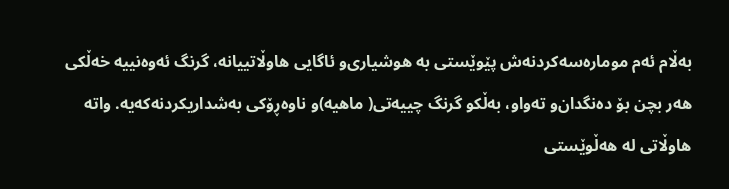به‌ڵام ئه‌م موماره‌سه‌كردنه‌ش پێوێستی به‌ هوشیاری‌و ئاگایی هاوڵاتییانه‌، گرنگ ئه‌وه‌نییه‌ خه‌ڵكی هه‌ر بچن بۆ ده‌نگدان‌و ته‌واو، به‌ڵكو گرنگ چییه‌تی( ماهیه‌)و ناوه‌ڕۆكی به‌شداریكردنه‌كه‌یه‌. واته‌ هاوڵاتی له‌ هه‌ڵوێستی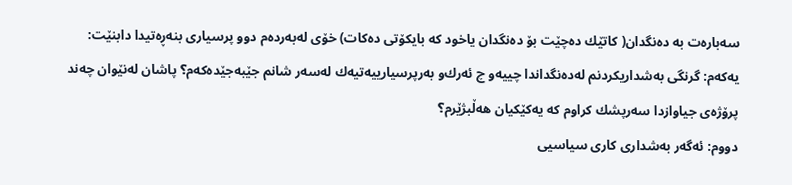سه‌باره‌ت به‌ ده‌نگدان( كاتێك ده‌چێت بۆ ده‌نگدان یاخود كه‌ بایكۆتی ده‌كات) خۆی له‌به‌رده‌م دوو پرسیاری بنه‌ڕه‌تیدا دابنێت:
یه‌كه‌م: گرنگی به‌شداریكردنم له‌ده‌نگداندا چییه‌‌و چ ئه‌رك‌و به‌رپرسیارییه‌تیه‌ك له‌سه‌ر شانم جێبه‌جێده‌كه‌م؟ پاشان له‌نێوان چه‌ند پرۆژه‌ی جیاوازدا سه‌رپشك كراوم كه‌ یه‌كێكیان هه‌ڵبژێرم؟
دووم: ئه‌گه‌ر به‌شداری كاری سیاسیی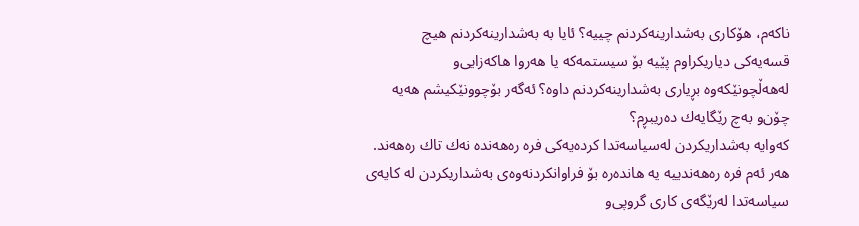ناكه‌م، هۆكاری به‌شدارینه‌كردنم چییه‌؟ ئایا به‌ به‌شدارینه‌كردنم هیچ قسه‌یه‌كی دیاریكراوم پێیه‌ بۆ سیستمه‌كه‌ یا هه‌روا هاكه‌زایی‌و له‌هه‌ڵچونێكه‌وه‌ بڕیاری به‌شدارینه‌كردنم داوه‌؟ ئه‌گه‌ر بۆچوونێكیشم هه‌یه‌ چۆن‌و به‌چ رێگایه‌ك ده‌ریبڕم؟
كه‌وایه‌ به‌شداریكردن له‌سیاسه‌تدا كرده‌یه‌كی فره‌ ره‌هه‌نده‌ نه‌ك تاك ره‌هه‌ند. هه‌ر ئه‌م فره‌ ره‌هه‌ندییه‌ یه‌ هانده‌ره‌ بۆ فراوانكردنه‌وه‌ی به‌شداریكردن له‌ كایه‌ی سیاسه‌تدا له‌رێگه‌ی كاری گروپی‌و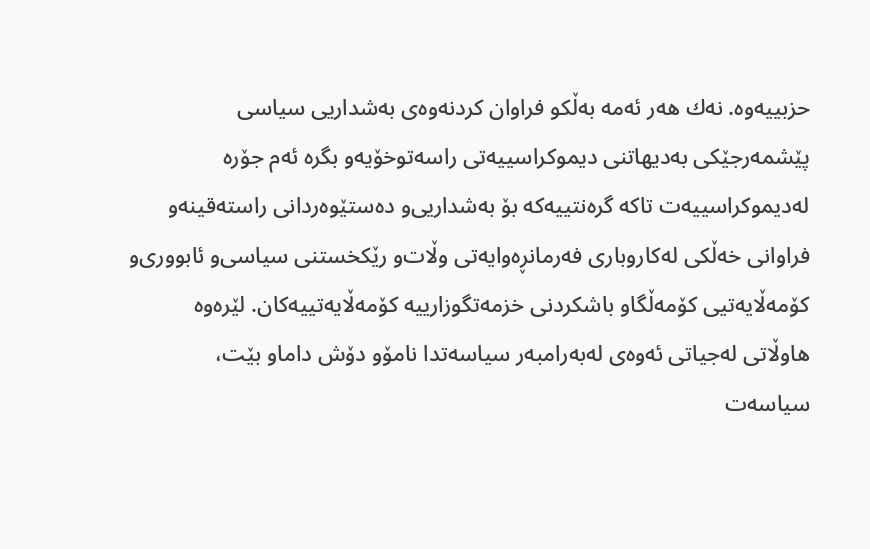حزبییه‌وه‌. نه‌ك هه‌ر ئه‌مه‌ به‌ڵكو فراوان كردنه‌وه‌ی به‌شداریی سیاسی پێشمه‌رجێكی به‌دیهاتنی دیموكراسییه‌تی راسه‌توخۆیه‌‌و بگره‌ ئه‌م جۆره‌ له‌دیموكراسییه‌ت تاكه‌ گره‌نتییه‌كه‌ بۆ به‌شداریی‌و ده‌ستێوه‌ردانی راسته‌قینه‌‌و فراوانی خه‌ڵكی له‌كار‌وباری فه‌رمانڕه‌وایه‌تی وڵات‌و رێكخستنی سیاسی‌و ئابووری‌و كۆمه‌ڵایه‌تیی كۆمه‌ڵگا‌و باشكردنی خزمه‌تگوزارییه‌ كۆمه‌ڵایه‌تییه‌كان. لێره‌وه‌ هاوڵاتی له‌جیاتی ئه‌وه‌ی له‌به‌رامبه‌ر سیاسه‌تدا نامۆ‌و دۆش داماو بێت، سیاسه‌ت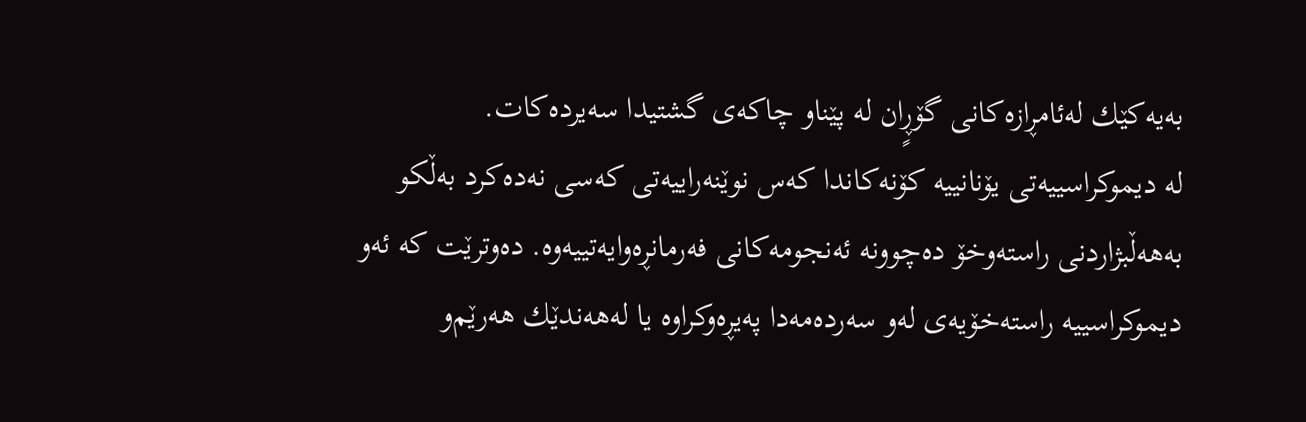به‌یه‌كێك له‌ئامڕازه‌كانی گۆڕٍان له‌ پێناو چاكه‌ی گشتیدا سه‌یرده‌كات.
له‌ دیموكراسییه‌تی یۆنانییه‌ كۆنه‌كاندا كه‌س نوێنه‌راییه‌تی كه‌سی نه‌ده‌كرد به‌ڵكو به‌هه‌ڵبژاردنی راسته‌وخۆ ده‌چوونه‌ ئه‌نجومه‌كانی فه‌رمانڕه‌وایه‌تییه‌وه‌. ده‌وترێت كه‌ ئه‌و دیموكراسییه‌ راسته‌خۆیه‌ی له‌و سه‌رده‌مه‌دا په‌یڕه‌وكراوه‌ یا له‌هه‌ندێك هه‌رێم‌و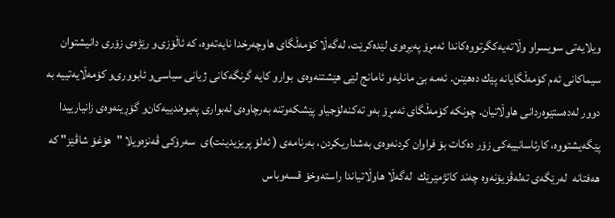ویلایه‌تی سویسرا‌و وڵاته‌یه‌كگرتووه‌كاندا ئه‌مڕۆ په‌یڕه‌وی لێده‌كرێت، له‌گه‌ڵا كۆمه‌ڵگای هاوچه‌رخدا نایه‌ته‌وه‌، كه‌ ئاڵۆزی‌و رێژه‌ی زۆری دانیشتوان سیماكانی ئه‌م كۆمه‌ڵگایانه‌ پێك ده‌هێنن. ئه‌مه‌ بێ‌ مانایه‌‌و ئامانج لێی هێشتنه‌وه‌ی  بوار‌و كایه‌ گرنگه‌كانی ژیانی سیاسی‌و ئابووری‌و كۆمه‌ڵایه‌تییه‌ به‌ دوور له‌ده‌ستێوه‌ردانی هاوڵاتیان. چونكه‌ كۆمه‌ڵگای ئه‌مڕۆ به‌و ته‌كنه‌لۆجیا‌و پێشكه‌وتنه‌ به‌رچاوه‌ی له‌بواری په‌یوه‌ندییه‌كان‌و گۆڕینه‌وه‌ی زانیارییدا پێگه‌یشتووه‌، كارئاسانییه‌كی زۆر ده‌كات بۆ فراوان كردنه‌وه‌ی به‌شداریكردن، به‌رنامه‌ی ( ئه‌لۆ پریزیدینت)ی  سه‌رۆكی ڤه‌نزه‌ویلا "هۆغۆ شاڤێز" كه‌ هه‌فتانه‌  له‌رێگه‌ی ته‌له‌ڤزیۆنه‌وه‌ چه‌ند كاتژمێرێك  له‌گه‌ڵا هاوڵاتیاندا راسته‌وخۆ قسه‌‌وباس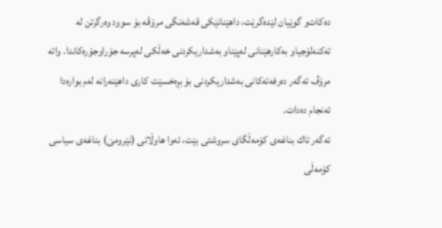ده‌كات‌و گوێیان لێده‌گرێت، داهێنانێكی قه‌شه‌نگی مرۆڤه‌ بۆ سوود وه‌رگرتن له‌ ته‌كنه‌لۆجیا‌و به‌كارهێنانی له‌پێناو به‌شداریكردنی خه‌ڵكی له‌پرسه‌ جۆرا‌وجۆره‌كاندا. واته‌ مرۆڤ ئه‌گه‌ر ده‌رفه‌ته‌كانی به‌شداریكردنی بۆ بڕه‌خسێت كاری داهێنه‌رانه‌ له‌م بواره‌دا ئه‌نجام ده‌دات.
ئه‌گه‌ر تاك بناغه‌ی كۆمه‌ڵگای سروشتی بێت، ئه‌وا هاوڵاتی (نێر‌ومێ‌) بناغه‌ی سیاسی كۆمه‌ڵی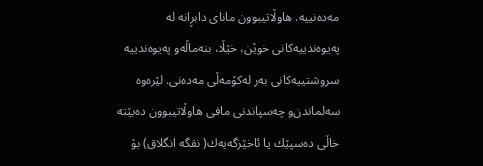مه‌ده‌نییه‌. هاوڵاتیبوون مانای دابڕانه‌ له‌ په‌یوه‌ندییه‌كانی خوێن، خێڵا، بنه‌ماڵه‌‌و په‌یوه‌ندییه‌ سروشتییه‌كانی به‌ر له‌كۆمه‌ڵی مه‌ده‌نی. لێره‌وه‌ سه‌لماندن‌و چه‌سپاندنی مافی هاوڵاتیبوون ده‌بێته‌ خاڵی ده‌سپێك یا ئاخێزگه‌یه‌ك( نقگه‌ انگلاق) بۆ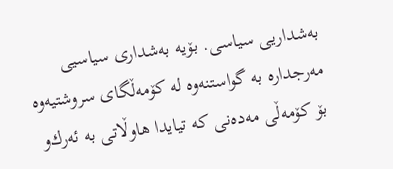به‌شداریی سیاسی. بۆیه‌ به‌شداری سیاسیی مه‌رجداره‌ به‌ گواستنه‌وه‌ له‌ كۆمه‌ڵگای سروشتیه‌وه‌ بۆ كۆمه‌ڵی مه‌ده‌نی كه‌ تیایدا هاوڵاتی به‌ ئه‌رك‌و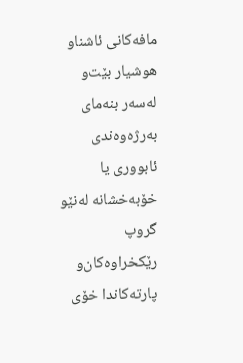مافه‌كانی ئاشنا‌و هوشیار بێت‌و له‌سه‌ر بنه‌مای به‌رژه‌وه‌ندی ئابووری یا خۆبه‌خشانه‌ له‌نێو گروپ رێكخراوه‌كان‌و پارته‌كاندا خۆی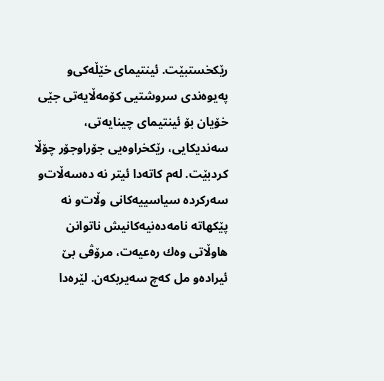رێكخستبێت. ئینتیمای خێڵه‌كی‌و په‌یوه‌ندی سروشتیی كۆمه‌ڵایه‌تی جێی خۆیان بۆ ئینتیمای چینایه‌تی، سه‌ندیكایی، رێكخراوه‌یی جۆرا‌وجۆر چۆڵا كردبێت. له‌م كاته‌دا ئیتر نه‌ ده‌سه‌ڵات‌و سه‌ركرده‌ سیاسییه‌كانی وڵات‌و نه‌ پێكهاته‌ نامه‌ده‌نیه‌كانیش ناتوانن هاوڵاتی وه‌ك ره‌عیه‌ت، مرۆڤی بێ‌ ئیراده‌‌و مل كه‌چ سه‌یربكه‌ن. لێره‌دا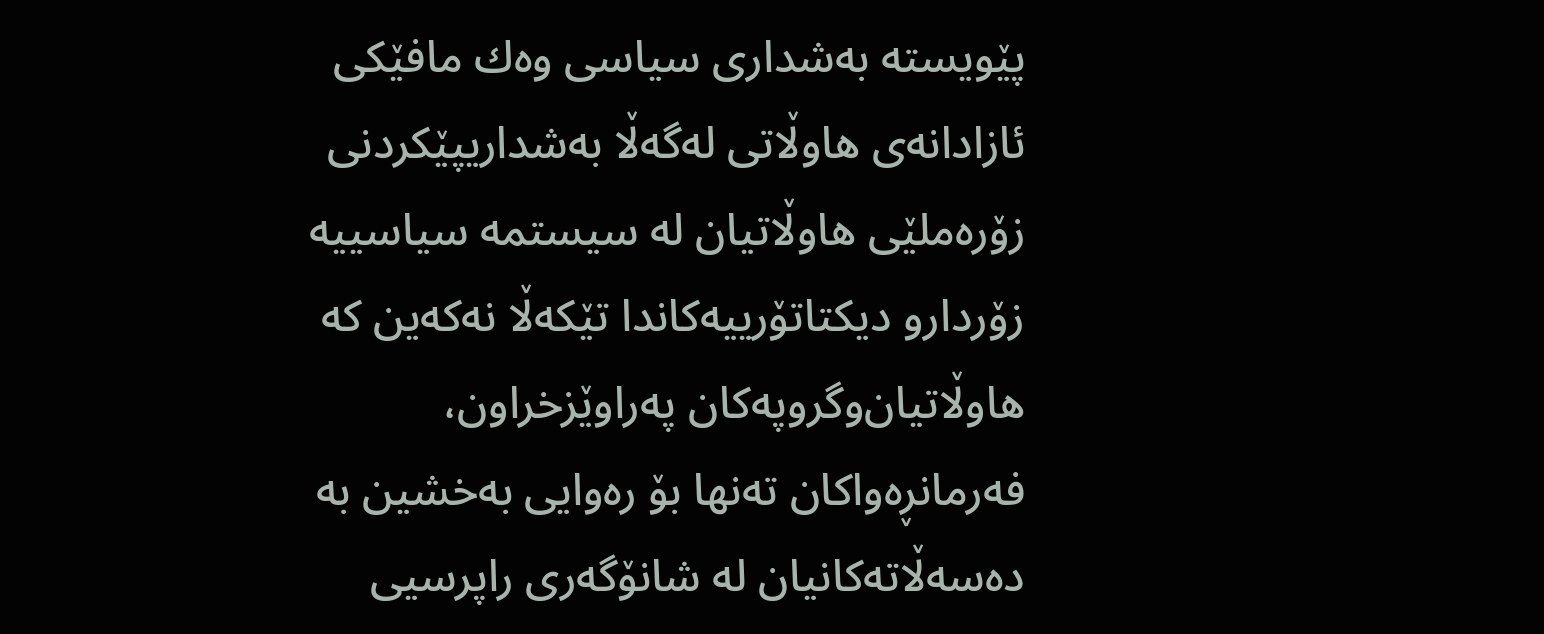پێویسته‌ به‌شداری سیاسی وه‌ك مافێكی ئازادانه‌ی هاوڵاتی له‌گه‌ڵا به‌شداریپێكردنی زۆره‌ملێی هاوڵاتیان له‌ سیستمه‌ سیاسییه‌ زۆردار‌و دیكتاتۆرییه‌كاندا تێكه‌ڵا نه‌كه‌ین كه‌ هاوڵاتیان‌وگروپه‌كان په‌راوێزخراون، فه‌رمانڕه‌واكان ته‌نها بۆ ره‌وایی به‌خشین به‌ ده‌سه‌ڵاته‌كانیان له‌ شانۆگه‌ری راپرسیی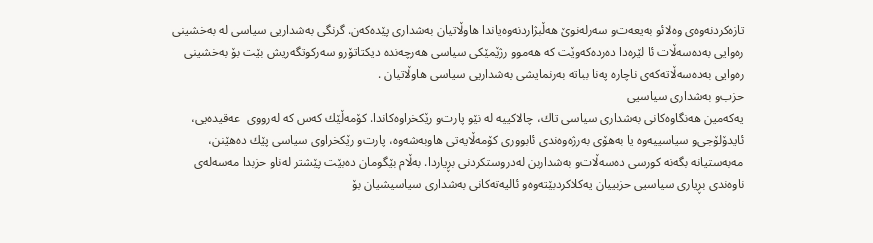تازه‌كردنه‌وه‌ی وه‌لائو به‌یعه‌ت‌و سه‌رله‌نوێ‌ هه‌ڵبژاردنه‌وه‌یاندا هاوڵاتیان به‌شداری پێده‌كه‌ن. گرنگی به‌شداریی سیاسی له‌ به‌خشینی ره‌وایی به‌ده‌سه‌ڵات ئا لێره‌دا ده‌رده‌كه‌وێت كه‌ هه‌موو رژێمێكی سیاسی هه‌رچه‌نده‌ دیكتاتۆر‌و سه‌ركوتگه‌ریش بێت بۆ به‌خشینی ره‌وایی به‌ده‌سه‌ڵاته‌كه‌ی ناچاره‌ په‌نا بباته‌ به‌رنمایشی به‌شداریی سیاسی هاوڵاتیان .
حزب‌و به‌شداری سیاسیی
یه‌كه‌مین هه‌نگاوه‌كانی به‌شداری سیاسی تاك، چالاكییه‌ له‌ نێو پارت‌و رێكخراوه‌كاندا. كۆمه‌ڵێك كه‌س كه‌ له‌رووی  عه‌قیده‌یی، ئایدۆلۆجی‌و سیاسییه‌وه‌ یا به‌هۆی به‌رژه‌وه‌ندی ئابووری كۆمه‌ڵایه‌تی هاوبه‌شه‌وه‌، پارت‌و رێكخراوی سیاسی پێك ده‌هێنن، مه‌به‌ستیانه‌ بگه‌نه‌ كورسی ده‌سه‌ڵات‌و به‌شداربن له‌دروستكردنی بڕیاردا. به‌ڵام بێگومان ده‌بێت پێشتر له‌ناو حزبدا مه‌سه‌له‌ی ناوه‌ندی بڕیاری سیاسیی حزبییان یه‌كلاكردبێته‌وه‌‌و ئالیه‌ته‌كانی به‌شداری سیاسیشیان بۆ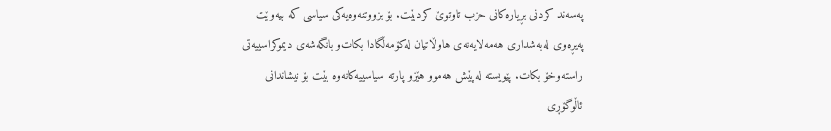په‌سه‌ند كردنی بڕیاره‌كانی حزب تاوتوێ‌ كردبێت. بۆ بزووتنه‌وه‌یه‌كی سیاسی كه‌ بیه‌وێت په‌یڕه‌وی له‌به‌شداری هه‌مه‌لایه‌نه‌ی هاوڵاتیان له‌كۆمه‌ڵگادا بكات‌و بانگه‌شه‌ی دیموكراسییه‌تی راسته‌وخۆ بكات. پێویسته‌ له‌پێش هه‌موو هێز‌و پارته‌ سیاسییه‌كانه‌وه‌ بێت بۆ نیشاندانی ئاڵوگۆڕی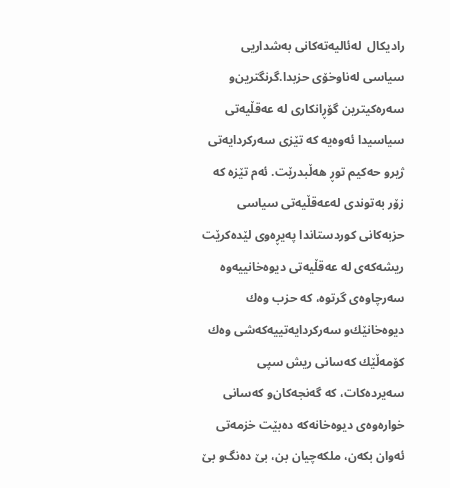رادیكال  له‌ئالیه‌ته‌كانی به‌شداریی سیاسی له‌ناوخۆی حزبدا.گرنگترین‌و سه‌ره‌كیترین گۆڕانكاری له‌ عه‌قڵیه‌تی سیاسیدا ئه‌وه‌یه‌ كه‌ تێزی سه‌ركردایه‌تی ژیر‌و حه‌كیم توڕ هه‌ڵبدرێت. ئه‌م تێزه‌ كه‌ زۆر به‌توندی له‌عه‌قڵیه‌تی سیاسی حزبه‌كانی كوردستاندا په‌یڕه‌وی لێده‌كرێت ریشه‌كه‌ی له‌ عه‌قڵیه‌تی دیوه‌خانییه‌وه‌ سه‌رچاوه‌ی گرتوه‌، كه‌ حزب وه‌ك دیوه‌خانێك‌و سه‌ركردایه‌تییه‌كه‌شی وه‌ك كۆمه‌ڵێك كه‌سانی ریش سپی سه‌یرده‌كات، كه‌ گه‌نجه‌كان‌و كه‌سانی خواره‌وه‌ی دیوه‌خانه‌كه‌ ده‌بێت خزمه‌تی ئه‌وان بكه‌ن، ملكه‌چیان بن، بێ‌ ده‌نگ‌و بێ‌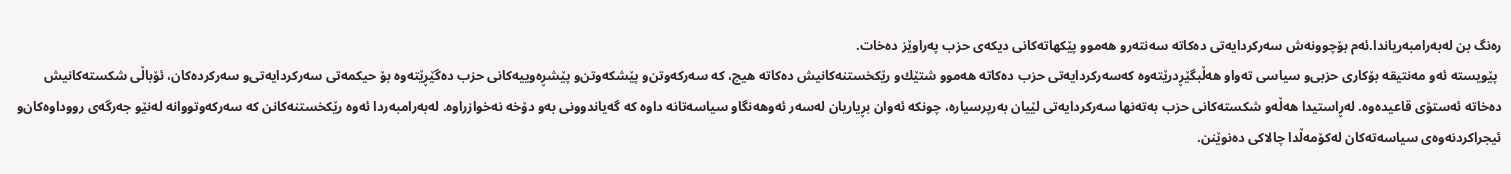ره‌نگ بن له‌به‌رامبه‌ریاندا.ئه‌م بۆچوونه‌ش سه‌ركردایه‌تی ده‌كاته‌ سه‌نته‌ر‌و هه‌موو پێكهاته‌كانی دیكه‌ی حزب په‌راوێز ده‌خات.
 پێویسته‌ ئه‌و مه‌نتیقه‌ بۆكاری حزبی‌و سیاسی ته‌واو هه‌ڵبگێڕدرێته‌وه‌ كه‌سه‌ركردایه‌تی حزب ده‌كاته‌ هه‌موو شتێك‌و رێكخستنه‌كانیش ده‌كاته‌ هیچ، كه‌ سه‌ركه‌وتن‌و پێشكه‌وتن‌و پێشڕه‌وییه‌كانی حزب ده‌گێڕێته‌وه‌ بۆ حیكمه‌تی سه‌ركردایه‌تی‌و سه‌ركرده‌كان، ئۆباڵی شكسته‌كانیش ده‌خاته‌ ئه‌ستۆی قاعیده‌وه‌. له‌ڕاستیدا هه‌ڵه‌و شكسته‌كانی حزب به‌ته‌نها سه‌ركردایه‌تی لێیان به‌رپرسیاره‌، چونكه‌ ئه‌وان بڕیاریان له‌سه‌ر ئه‌وهه‌نگا‌و سیاسه‌تانه‌ داوه‌ كه‌ گه‌یاندوونی به‌و دۆخه‌ نه‌خوازراوه‌. له‌به‌رامبه‌ردا ئه‌وه‌ رێكخستنه‌كانن كه‌ سه‌ركه‌وتووانه‌ له‌نێو جه‌رگه‌ی رووداوه‌كان‌و ئیجراكردنه‌وه‌ی سیاسه‌ته‌كان له‌كۆمه‌ڵدا چالاكی ده‌نوێنن.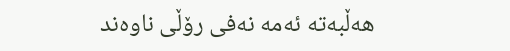هه‌ڵبه‌ته‌ ئه‌مه‌ نه‌فی رۆڵی ناوه‌ند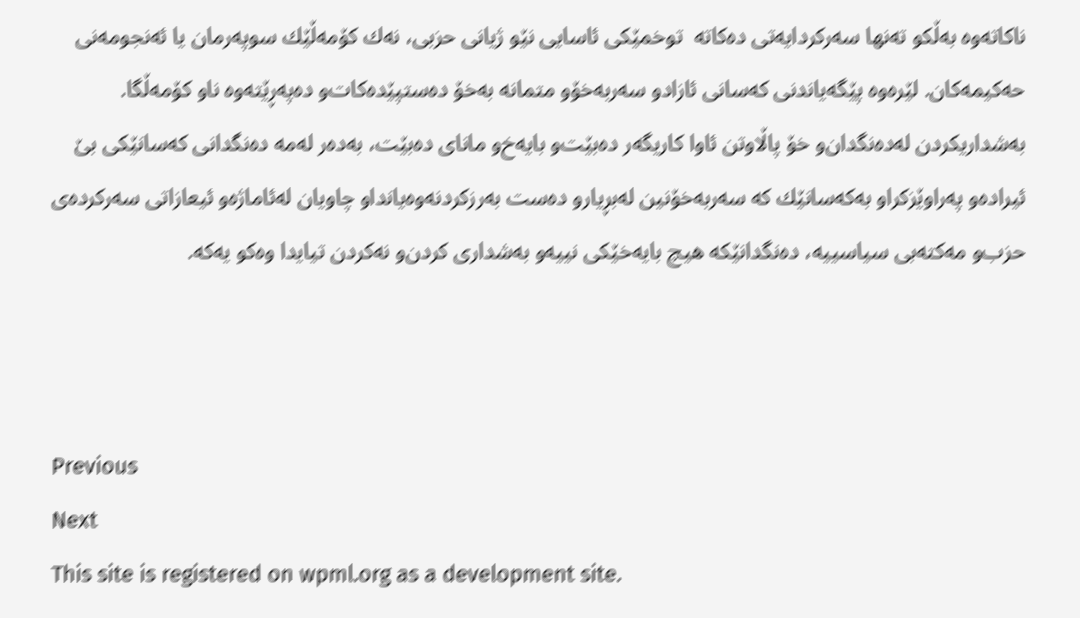ناكاته‌وه‌ به‌ڵكو ته‌نها سه‌ركردایه‌تی ده‌كاته‌  توخمێكی ئاسایی نێو ژیانی حزبی، نه‌ك كۆمه‌ڵێك سوپه‌رمان یا ئه‌نجومه‌نی حه‌كیمه‌كان. لێره‌وه‌ پێگه‌یاندنی كه‌سانی ئازاد‌و سه‌ربه‌خۆ‌و متمانه‌ به‌خۆ ده‌ستپێده‌كات‌و ده‌په‌ڕێته‌وه‌ ناو كۆمه‌ڵگا. به‌شداریكردن له‌ده‌نگدان‌و خۆ پاڵاوتن ئاوا كاریگه‌ر ده‌بێت‌و بایه‌خ‌و مانای ده‌بێت، به‌ده‌ر له‌مه‌ ده‌نگدانی كه‌سانێكی بێ‌ ئیراده‌‌و په‌راوێزكراو به‌كه‌سانێك كه‌ سه‌ربه‌خۆنین له‌بڕیار‌و ده‌ست به‌رزكردنه‌وه‌یاندا‌و چاویان له‌ئاماژه‌‌و ئیعازاتی سه‌ركرده‌ی حزب‌و مه‌كته‌بی سیاسییه‌، ده‌نگدانێكه‌ هیچ بایه‌خێكی نییه‌‌و به‌شداری كردن‌و نه‌كردن تیایدا وه‌كو یه‌كه‌.



Previous
Next
This site is registered on wpml.org as a development site.